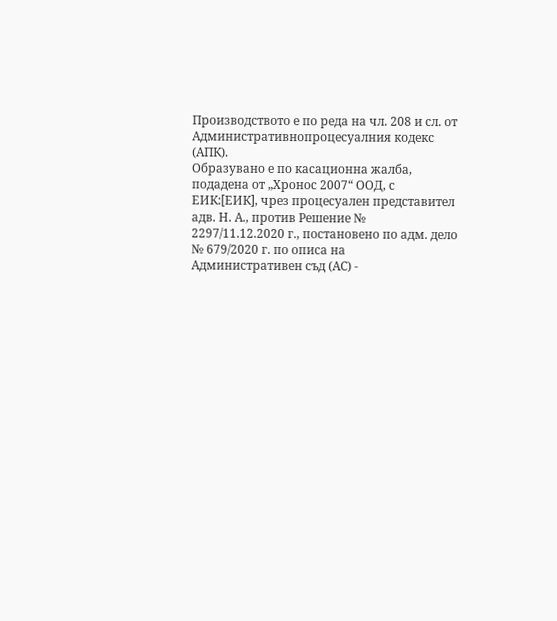Производството е по реда на чл. 208 и сл. от Административнопроцесуалния кодекс (АПК).
Образувано е по касационна жалба, подадена от „Хронос 2007“ ООД, с ЕИК:[ЕИК], чрез процесуален представител адв. Н. А., против Решение № 2297/11.12.2020 г., постановено по адм. дело № 679/2020 г. по описа на Административен съд (АС) -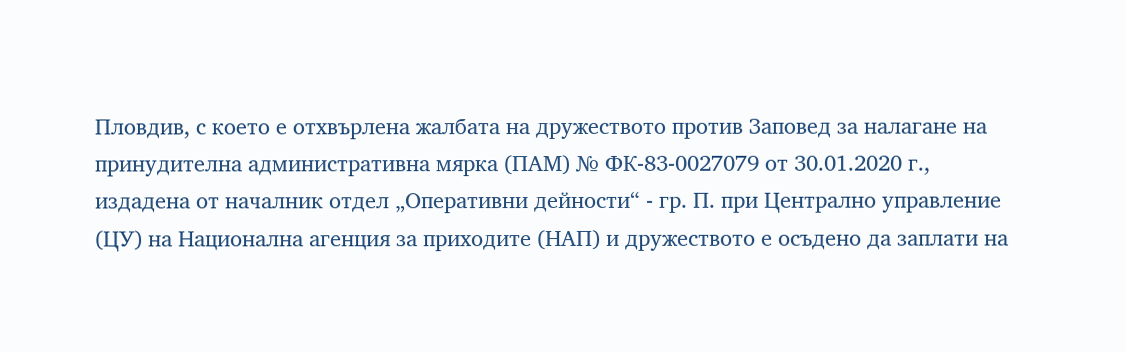Пловдив, с което е отхвърлена жалбата на дружеството против Заповед за налагане на принудителна административна мярка (ПАМ) № ФК-83-0027079 от 30.01.2020 г., издадена от началник отдел „Оперативни дейности“ - гр. П. при Централно управление (ЦУ) на Национална агенция за приходите (НАП) и дружеството е осъдено да заплати на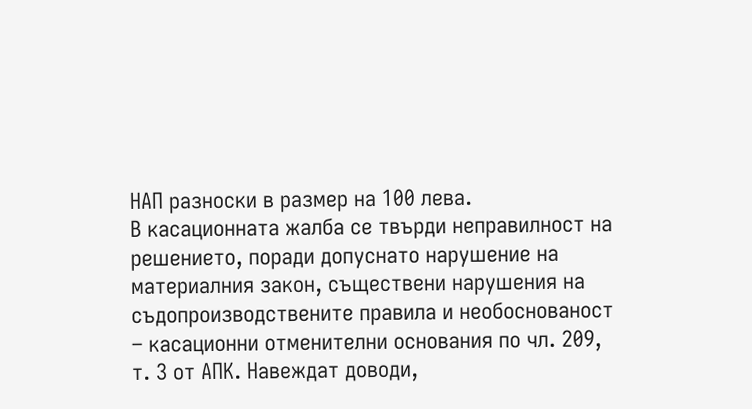НАП разноски в размер на 100 лева.
В касационната жалба се твърди неправилност на решението, поради допуснато нарушение на материалния закон, съществени нарушения на съдопроизводствените правила и необоснованост – касационни отменителни основания по чл. 209, т. 3 от АПК. Навеждат доводи,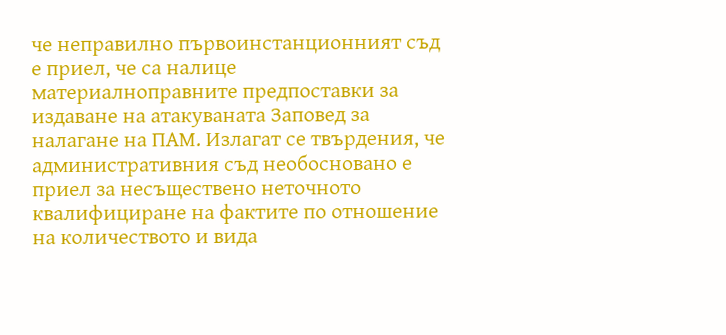че неправилно първоинстанционният съд е приел, че са налице материалноправните предпоставки за издаване на атакуваната Заповед за налагане на ПАМ. Излагат се твърдения, че административния съд необосновано е приел за несъществено неточното квалифициране на фактите по отношение на количеството и вида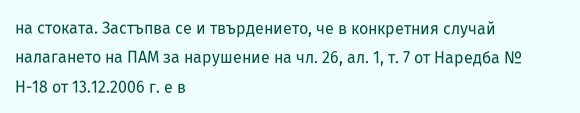на стоката. Застъпва се и твърдението, че в конкретния случай налагането на ПАМ за нарушение на чл. 26, ал. 1, т. 7 от Наредба № Н-18 от 13.12.2006 г. е в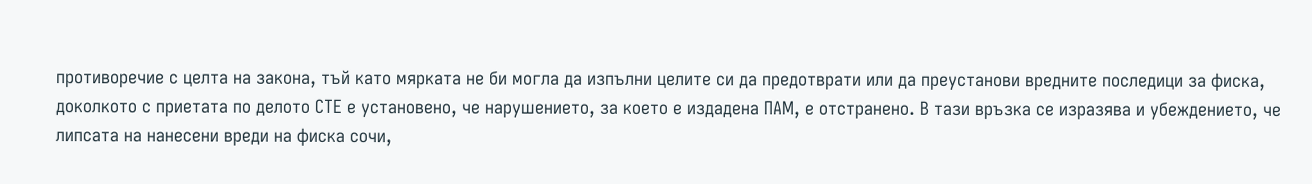противоречие с целта на закона, тъй като мярката не би могла да изпълни целите си да предотврати или да преустанови вредните последици за фиска, доколкото с приетата по делото СТЕ е установено, че нарушението, за което е издадена ПАМ, е отстранено. В тази връзка се изразява и убеждението, че липсата на нанесени вреди на фиска сочи,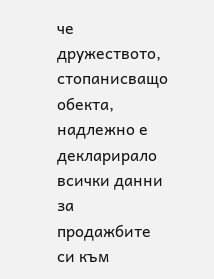че дружеството, стопанисващо обекта, надлежно е декларирало всички данни за продажбите си към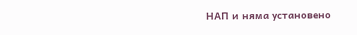НАП и няма установено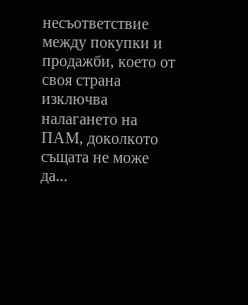несъответствие между покупки и продажби, което от своя страна изключва налагането на ПАМ, доколкото същата не може да...